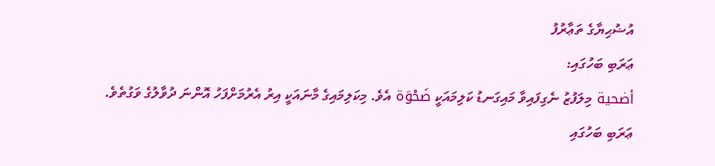އުޟުޙިޔާގެ ތަޢާރުފު
ޢަރަބި ބަހުގައި:
أضحية މިލަފުޒު ނެގިފައިވާ މައިގަނޑު ކަލިމައަކީ ضَحْوَة އެވެ. މިކަލިމައިގެ މާނައަކީ އިރު އެރުމަށްފަހު އޮންނަ ދުވާލުގެ ވަގުތެވެ.
ޢަރަބި ބަހުގައި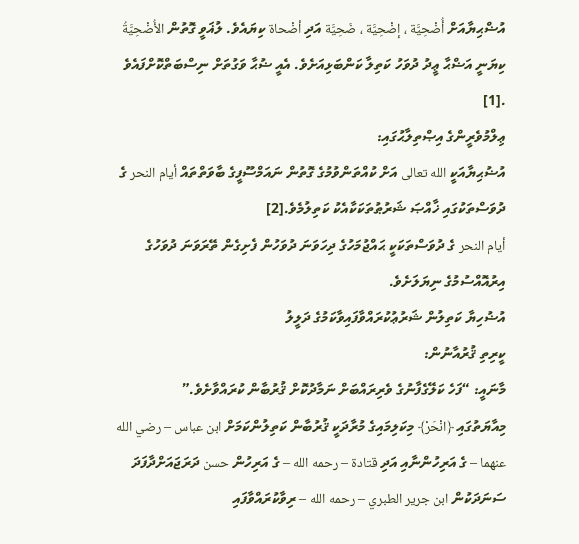އުޟްޙިޔާއަށް أُضْحِيَّة ، إضْحِيَّة ، ضَحِيَّة އަދި أضْحاة ކިޔައެވެ. ލުޣަވީ ގޮތުން الأُضْحِيَّةُ ކިޔަނީ އަޟްޙާ ޢީދު ދުވަހު ކަތިލާ ކަންބަޅިއަށެވެ. އެއީ ޟުޙާ ވަގުތަށް ނިސްބަތްކޮށްފައެވެ .[1]
ޢިލްމުވެރީންގެ އިޞްތިލާޙުގައި:
އުޟުޙިޔާއަކީ الله تعالى އަށް ކުއްތަންވުމުގެ ގޮތުން ނައަމްސޫފީގެ ބާވަތްތައް أيام النحر ގެ ދުވަސްތަކުގައި ޚާއްޞަ ޝަރުޠުތަކަކާއެކު ކަތިލުމެވެ.[2]
أيام النحر ގެ ދުވަސްތަކަކީ ޙައްޖުމަހުގެ ދިހަވަނަ ދުވަހުން ފެށިގެން ތޭރަވަނަ ދުވަހުގެ އިރުއޮއްސުމުގެ ނިޔަލަށެވެ.
އުޟުހިޔާ ކަތިލުން ޝަރުޢުކުރައްވާފައިވާކަމުގެ ދަލީލު
ކީރިތި ޤުރުއާނުން:
މާނައީ: “ފަހެ ކަލޭގެފާނުގެ ވެރިރައްބަށް ނަމާދުކޮށް ޤުރުބާން ކުރައްވާށެވެ.”
މިއާޔަތުގައި ﴿انْحَرْ﴾ މިކަލިމައިގެ މުރާދަކީ ޤުރުބާން ކަތިލުންކަމަށް ابن عباس – رضي الله عنهما – ގެ އަރިހުންނާއި އަދި قتادة – رحمه الله – ގެ އަރިހުން حسن ދަރަޖައަށްދާފަދަ ސަނަދަކުން ابن جرير الطبري – رحمه الله – ރިވާކުރައްވާފައި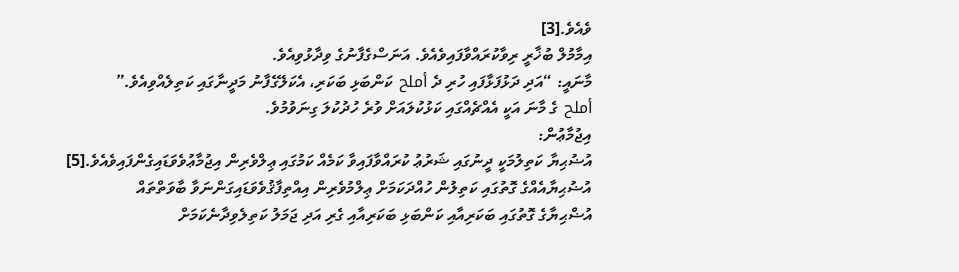ވެއެވެ.[3]
އިމާމުލް ބުޚާރީ ރިވާކުރައްވާފައިވެއެވެ. އަނަސްގެފާނުގެ ވިދާޅުވިއެވެ.
މާނައީ: “އަދި ދަޅުފަޅާފައި ހުރި ދެ أملح ކަންބަޅި ބަކަރި، އެކަލޭގެފާނު މަދީނާގައި ކަތިލެއްވިއެވެ.”
أملح ގެ މާނަ އަކީ އެއްޗެއްގައި ކަޅުކުލައަށް ވުރެ ހުދުކުލަ ގިނަވުމުވެ.
އިޖުމާޢުން:
އުޟުޙިޔާ ކަތިލުމަކީ ދީނުގައި ޝަރުޢު ކުރައްވާފައިވާ ކަމެއް ކަމުގައި ޢިލްވެރިން އިޖުމާޢުވެވަޑައިގެންފައިވެއެވެ.[5]
އުޟުޙިޔާއެއްގެ ގޮތުގައި ކަތިލުން ހުއްދަކަމަށް ޢިލްމުވެރިން އިއްތިފާޤުވެވަޑައިގަންނަވާ ބާވަތްތައް
އުޟްޙިޔާގެ ގޮތުގައި ބަކަރިއާއި ކަންބަޅި ބަކަރިއާއި ގެރި އަދި ޖަމަލު ކަތިލެވިދާނެކަމަށް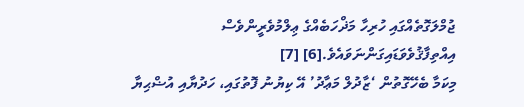ޖުމްލަގޮތެއްގައި ހުރިހާ މަޛްހަބެއްގެ ޢިލްމުވެރީންވެސް އިއްތިފާޤުވެވަޑައިގަންނަވައެވެ.[6] [7]
މިކަމާ ބެހޭގޮތުން ‘ޒާދުލް މަޢާދު’ އޭ ކިޔުނު ފޮތުގައި، ހަދުޔާއި އުޟްޙިޔާ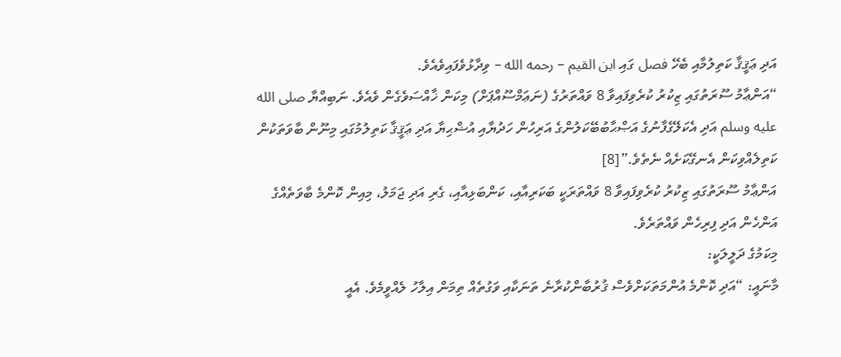އަދި ޢަޤީޤާ ކަތިލުމާއި ބެހޭ فصل ގައި ابن القيم – رحمه الله – ވިދާޅުވެފައިވެއެވެ.
“އަންޢާމު ސޫރަތުގައި ޒިކުރު ކުރެވިފައިވާ 8 ވައްތަރުގެ (ނަޢަމްސޫއްޕަށް) މިކަން ޚާއްސަވެގެން ވެއެވެ. ނަބިއްޔާ صلى الله عليه وسلم އަދި އެކަލޭގެފާނުގެ އަޞްޙާބުބޭކަލުންގެ އަރިހުން ހަދުޔާއި އުޟްޙިޔާ އަދި ޢަޤީޤާ ކަތިލުމުގައި މިނޫން ބާވަތަކުން ކަތިލެއްވިކަން އެނގޭކަށެއް ނެތެވެ.”[8]
އަންޢާމު ސޫރަތުގައި ޒިކުރު ކުރެވިފައިވާ 8 ވައްތަރަކީ ބަކަރިއާއި، ކަންބަޅިއާއި، ގެރި އަދި ޖަމަލު، މިއިން ކޮންމެ ބާވަތެއްގެ އަންހެން އަދި ފިރިހެން ވައްތަރެވެ.
މިކަމުގެ ދަލީލަކީ:
މާނައީ: “އަދި ކޮންމެ އުންމަތަކަށްވެސް ޤުރުބާންކުރާނެ ތަނަކާއި ވަގުތެއް ތިމަން އިލާހު ލެއްވީމެވެ. އެއީ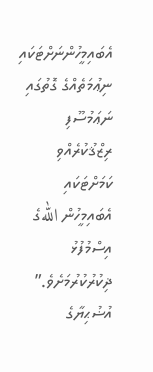އެބައިމީހުންނަށްޓަކައި ނިޢުމަތެއްގެ ގޮތުގައި ނަޢަމުސޫފި ރިޒްޤުކުރެއްވި ކަމަށްޓަކައި އެބައިމީހުން اللهގެ އިސްމުފުޅު ޛިކުރުކުރުމަށެވެ.”
އުޟުޙިޔާގެ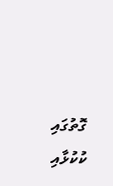ގޮތުގައި ކުކުޅާއި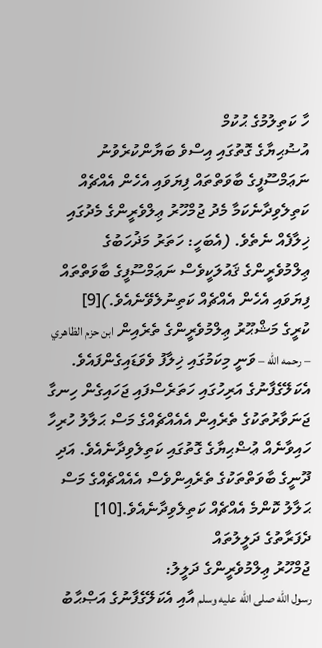ހާ ކަތިލުމުގެ ޙުކުމް
އުޟުޙިޔާގެ ގޮތުގައި އިސްވެ ބަޔާންކުރެވުނު ނަޢަމްސޫފީގެ ބާވަތްތައް ފިޔަވައި އެހެން އެއްޗެއް ކަތިލެވިދާނެކަމާ މެދު ޖުމްހޫރު ޢިލްވެރީންގެ މެދުގައި ޚިލާފެއް ނެތެވެ. (އެބަހީ: ހަތަރު މަޛުހަބުގެ ޢިލްމުވެރީންގެ ޤައުލަކީވެސް ނަޢަމްސޫފީގެ ބާވަތްތައް ފިޔަވައި އެހެން އެއްޗެއް ކަތިނުލެވޭނެއެވެ.)[9]
ކުރީގެ މަޝްޙޫރު ޢިލްމުވެރީންގެ ތެރެއިން ابن حزم الظاهري – رحمه الله – ވަނީ މިކަމުގައި ޚިލާފު ވެވަޑައިގެންފައެވެ. އެކަލޭގެފާނުގެ އަރިހުގައި ހަތަރެސްފައި ޖަހައިގެން ހިނގާ ޖަނަވާރުތަކުގެ ތެރެއިން އެއެއްޗެއްގެ މަސް ޙަލާލު ހުރިހާ ހައިވާނެއް ޢުޟްޙިޔާގެ ގޮތުގައި ކަތިލެވިދާނެއެވެ. އަދި ދޫނީގެ ބާވަތްތަކުގެ ތެރެއިންވެސް އެއެއްޗެއްގެ މަސް ޙަލާލު ކޮންމެ އެއްޗެއް ކަތިލެވިދާނެއެވެ.[10]
ދެފަރާތުގެ ދަލީލުތައް
ޖުމްހޫރު ޢިލްމުވެރީންގެ ދަލީލު:
رسول الله صلى الله عليه وسلم އާއި އެކަލޭގެފާނުގެ އަޞްޙާބު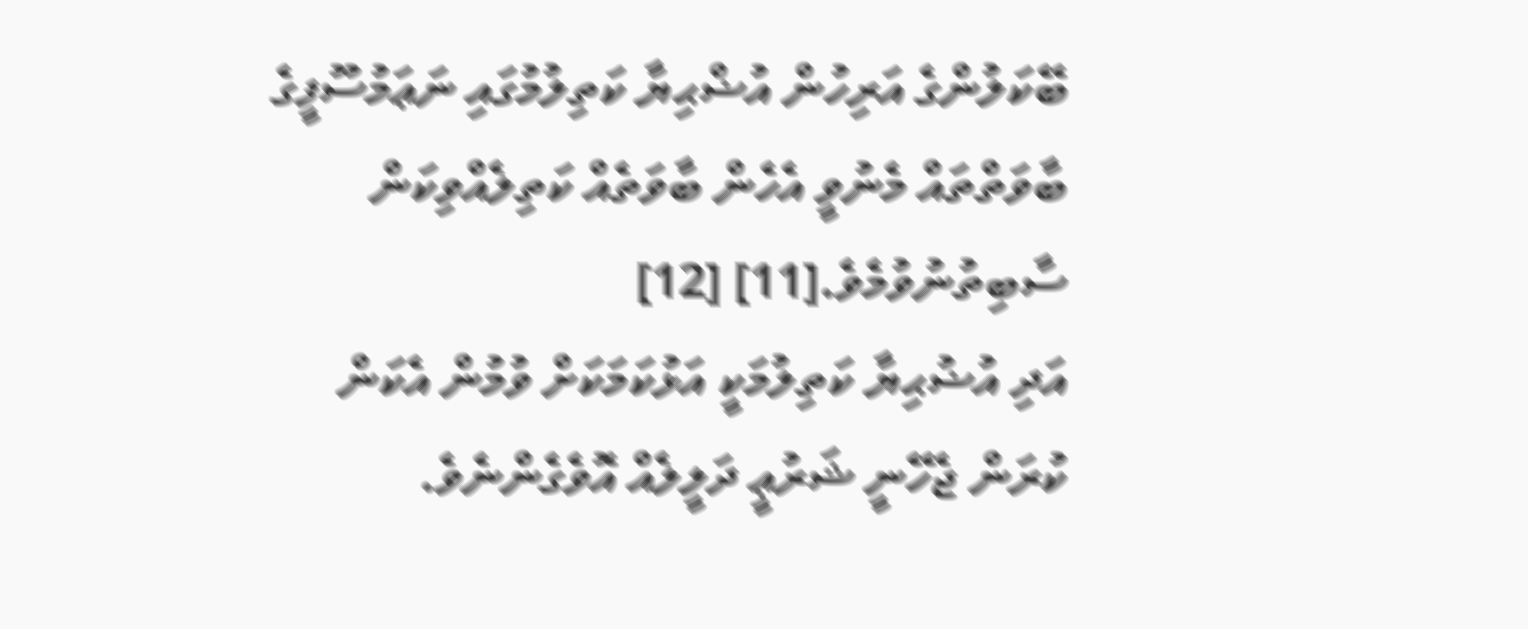ބޭކަލުންގެ އަރިހުން އުޟްޙިޔާ ކަތިލުމުގައި ނަޢަމުސޫފީގެ ބާވަތްތައް މެނުވީ އެހެން ބާވަތެއް ކަތިލެއްވިކަން ސާބިތުނުވުމެވެ.[11] [12]
އަދި އުޟުޙިޔާ ކަތިލުމަކީ އަޅުކަމަކަށް ވުމުން އެކަން ކުރަން ޖެހޭނީ ޝަރުޢީ ދަލީލެއް އޮވެގެންނެވެ.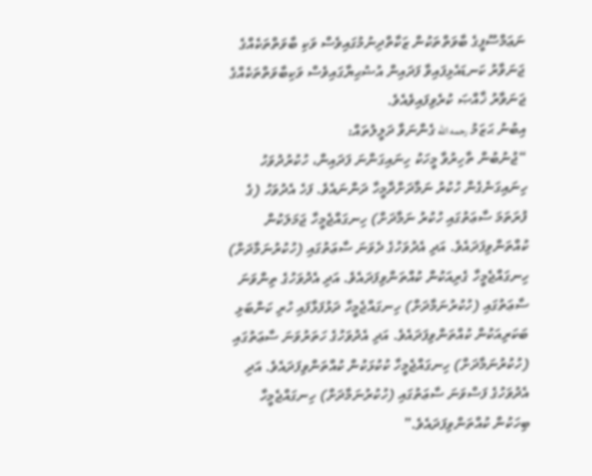ނަޢަމްސޫފީގެ ބާވަތްތަކުން ޒަކާތްދިނުމުގައިވެސް ވަކި ބާވަތްތަކެއްގެ ޖަނަވާރު ކަނޑައެޅިފައިވާ ފަދައިން އުޟުޙިޔާގައިވެސް ވަކިބާވަތްތަކެއްގެ ޖަނަވާރު ޚާއްޞަ ކުރެވިފައިވެއެވެ.
އިބުނު ޙަޒަމު رحمه الله ގެންނަވާ ދަލީލުތައް:
“ޖުނުބުން ތާހިރުވާ މީހަކު ހިނައިގަންނަ ފަދައިން، ހުކުރުދުވަހު ހިނައިގަނެގެން ހުކުރު ނަމާދަށްދާމީހާ ދަންނައެވެ. ފަހެ އެދުވަހު (ގެ ފުރަތަމަ ސާޢަތުގައި ހުކުރު ނަމާދަށް) ހިނގައްޖެމީހާ ޖަމަލަކުން ކުއްތަންވިފަދައެވެ. އަދި އެދުވަހުގެ ދެވަނަ ސާޢަތުގައި (ހުކުރުނަމާދަށް) ހިނގައްޖެމީހާ ގެރިއަކުން ކުއްތަންވިފަދައެވެ. އަދި އެދުވަހުގެ ތިންވަނަ ސާޢަތުގައި (ހުކުރުނަމާދަށް) ހިނގައްޖެމީހާ ދަޅުފަޅާފައި ހުރި ކަންބަޅި ބަކަރިއަކުން ކުއްތަންވިފަދައެވެ. އަދި އެދުވަހުގެ ހަތަރުވަނަ ސާޢަތުގައި (ހުކުރުނަމާދަށް) ހިނގައްޖެމީހާ ކުކުޅަކުން ކުއްތަންވިފަދައެވެ. އަދި އެދުވަހުގެ ފަސްވަނަ ސާޢަތުގައި (ހުކުރުނަމާދަށް) ހިނގައްޖެމީހާ ބިހަކުން ކުއްތަންވިފަދައެވެ.”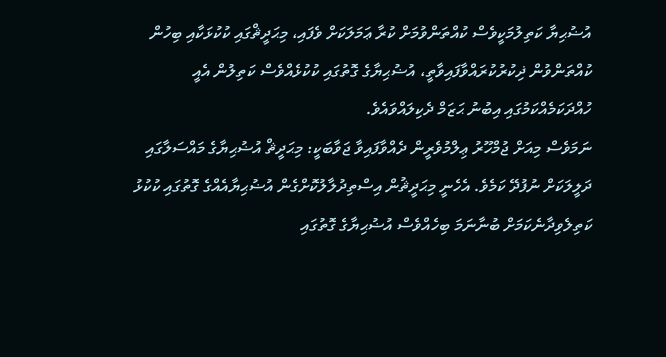އުޟުޙިޔާ ކަތިލުމަކީވެސް ކުއްތަންވުމަށް ކުރާ ޢަމަލަކަށް ވެފައި، މިޙަދީޘްގައި ކުކުޅަކާއި ބިހުން ކުއްތަންވުން ޛިކުރުކުރައްވާފައިވާތީ، އުޟުޙިޔާގެ ގޮތުގައި ކުކުޅެއްވެސް ކަތިލުން އެއީ ހުއްދަކަމެއްކަމުގައި އިބުނު ޙަޒަމް ދެކިލައްވައެވެ.
ނަމަވެސް މިއަށް ޖުމްހޫރު ޢިލްމުވެރީން ދެއްވާފައިވާ ޖަވާބަކީ: މިޙަދީޘް އުޟުޙިޔާގެ މައްސަލާގައި ދަލީލަކަށް ނުފުދޭ ކަމެވެ. އެހެނީ މިޙަދީޘުން އިސްތިދުލާލުކޮށްގެން އުޟުޙިޔާއެއްގެ ގޮތުގައި ކުކުޅު ކަތިލެވިދާނެކަމަށް ބުނާނަމަ ބިހެއްވެސް އުޟުޙިޔާގެ ގޮތުގައި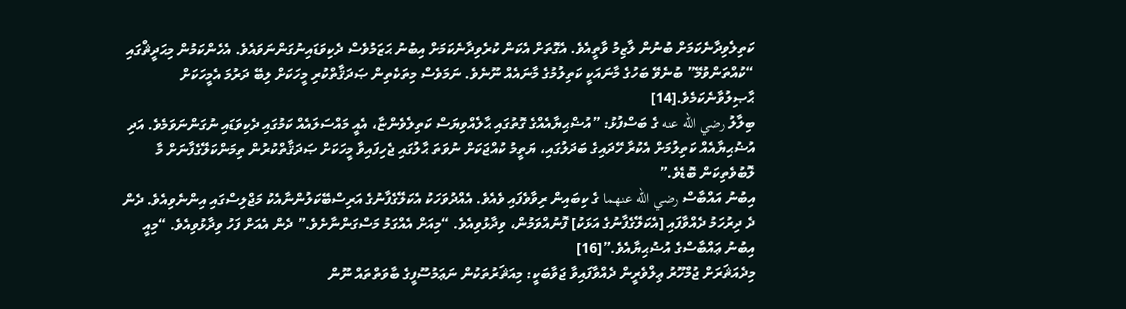ކަތިލެވިދާނެކަމަށް ބުނުން ލާޒިމު ވާތީއެވެ. އެގޮތަށް އެކަން ކުރެވިދާނެކަމަށް އިބުނު ޙަޒަމުވެސް ދެކިވަޑައިނުގަންނަވައެވެ. އެހެންކަމުން މިޙަދީޘްގައި “ކުއްތަންވުމޭ” ބުނެވޭ ބަހުގެ މާނައަކީ ކަތިލުމުގެ މާނައެއް ނޫނެވެ. ނަމަވެސް މިތަކެތިން ޞަދަޤާތްކުރި މީހަކަށް ލިބޭ ދަރުމަ އެމީހަކަށް ޙާޞިލުވާނެކަމެވެ.[14]
ބިލާލު رضي الله عنه ގެ ބަސްފުޅު: ”އުޟްޙިޔާއެއްގެ ގޮތުގައި ޙާލެއްވިޔަސް ކަތިލެވެންޏާ، އެއީ މައްސަލައެއް ކަމުގައި ދެކިވަޑައި ނުގަންނަވަމެވެ. އަދި އުޟުޙިޔާއެއް ކަތިލުމަށް އެކުރާ ހޭދައިގެ ބަދަލުގައި، ޔަތީމު ކުއްޖަކަށް ނުވަތަ ޙާލުގައި ޖެހިފައިވާ މީހަކަށް ޞަދަޤާތްކުރުން ތިމަންކަލޭގެފާނަށް މާ ލޮބުވެތިކަން ބޮޑެވެ.”
އިބުނު އައްބާސް رضي الله عنهما ގެ ކިބައިން ރިވާވެފައި ވެއެވެ. އެއްދުވަހަކު އެކަލޭގެފާނުގެ އަރިސްބޭކަލުންނާއެކު މަޖްލިސްގައި އިންނެވިއެވެ. ދެން ދެ ދިރުހަމު ދެއްވާފައި [އެކަލޭގެފާނުގެ އަޅަކު] ފޮނުއްވަމުން، ވިދާޅުވިއެވެ. “މިއަށް އެއްގަމު މަސްގަންނާށެވެ.” ދެން އެއަށް ފަހު ވިދާޅުވިއެވެ. “މިއީ އިބުނު ޢައްބާސްގެ އުޟުޙިޔާއެވެ.”[16]
މިދެއަޘަރަށް ޖުމްހޫރު ޢިލްވެރީން ދެއްވާފައިވާ ޖަވާބަކީ: މިއަޘަރުތަކުން ނަޢަމުސޫފީގެ ބާވަތްތައް ނޫން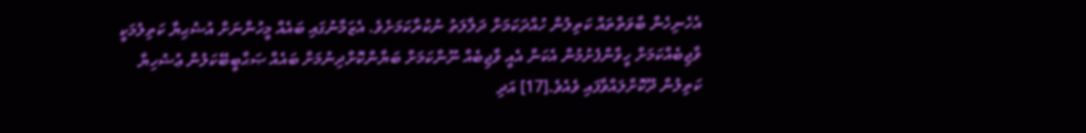އެހެނިހެން ބާވަތްތައް ކަތިލުން ހުއްދަކަމަށް ދަލާލަތު ނުކުރާކަމަށެވެ. އެޒަމާނުގައި ބައެއް މީހުންނަށް އުޟުޙިޔާ ކަތިލުމަކީ ވާޖިބެއްކަމަށް ހީވާންފެށުމުން އެކަން އެއީ ވާޖިބެއް ނޫންކަމަށް ބަޔާންކޮށްދިނުމަށް ބައެއް ޞަޙާބީބޭކަލުން ޢުޟުހިޔާ ކަތިލުން ދޫކޮށްލައްވާފައި ވެއެވެ.[17] އަދި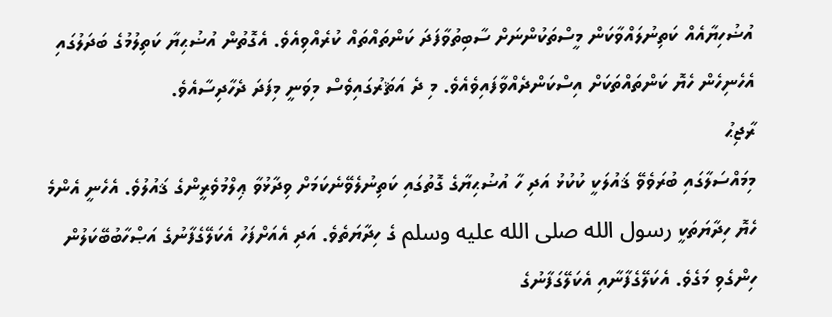އުޟުހިޔާއެއް ކަތިނުލައްވާކަން މީސްތަކުންނަށް ސާބިތުވާފަދަ ކަންތައްތައް ކުރެއްވިއެވެ. އެގޮތުން އުޟުޙިޔާ ކަތިލުމުގެ ބަދަލުގައި އެހެނިހެން ހެޔޮ ކަންތައްތަކަށް އިސްކަންދެއްވާފައިވެއެވެ. މި ދެ އަޘަރުގައިވެސް މިވަނީ މިފަދަ ދެހާދިސާއެވެ.
ރާޖިޙު
މިމައްސަލާގައި ބުރަވެވޭ ޤައުލަކީ ކުކުޅު އަދި ހާ އުޟުޙިޔާގެ ގޮތުގައި ކަތިނުލެވޭނެކަމަށް ވިދާޅުވާ ޢިލްމުވެރީންގެ ޤައުލުވެ. އެހެނީ އެންމެ ހެޔޮ ހިދާޔަތަކީ رسول الله صلى الله عليه وسلم ގެ ހިދާޔަތެވެ. އަދި އެއަށްފަހު އެކަލޭގެފާނުގެ އަޞްހާބުބޭކަލުން ހިންގެވި މަގެވެ. އެކަލޭގެފާނާއި އެކަލޭގަފާނުގެ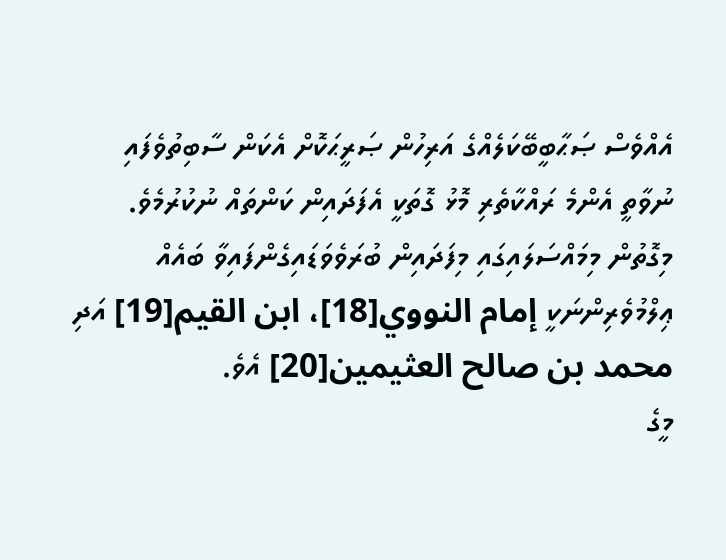އެއްވެސް ޞަޙާބީބޭކަލެއްގެ އަރިހުން ޞަރީޙަކޮށް އެކަން ސާބިތުވެފައި ނުވާތީ އެންމެ ރައްކާތެރި މޮޅު ގޮތަކީ އެފަދައިން ކަންތައް ނުކުރުމެވެ.
މިގޮތުން މިމައްސަލައިގައި މިފަދައިން ބުރަވެވަޑައިގެންފައިވާ ބައެއް ޢިލްމުވެރިންނަކީ إمام النووي[18]، ابن القيم[19] އަދި محمد بن صالح العثيمين[20] އެވެ.
މީގެ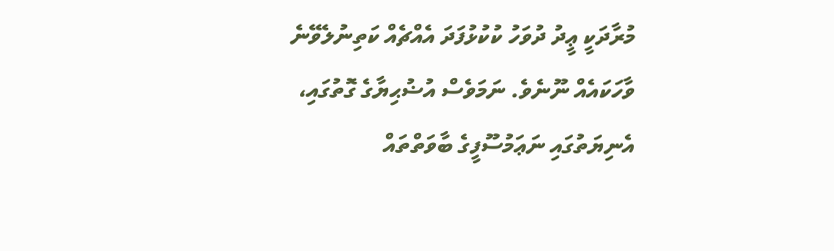މުރާދަކީ ޢީދު ދުވަހު ކުކުޅުފަދަ އެއްޗެއް ކަތިނުލެވޭނެ ވާހަކައެއް ނޫނެވެ. ނަމަވެސް އުޟުޙިޔާގެ ގޮތުގައި، އެނިޔަތުގައި ނަޢަމުސޫފީގެ ބާވަތްތައް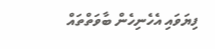ފިޔަވައި އެހެނިހެން ބާވަތްތައް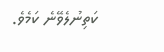ކަތިނުލެވޭނެ ކަމެވެ.